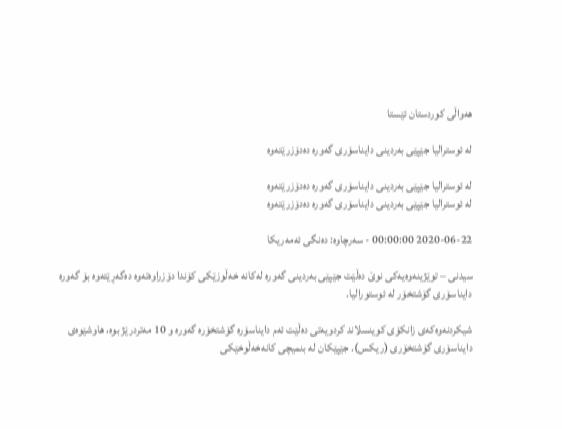هەواڵی کوردستان ئێستا

لە ئوسترالیا جێپێی بەردینی دایناسۆری گەورە دەدۆزرێتەوە

لە ئوسترالیا جێپێی بەردینی دایناسۆری گەورە دەدۆزرێتەوە
لە ئوسترالیا جێپێی بەردینی دایناسۆری گەورە دەدۆزرێتەوە

2020-06-22 00:00:00 - سەرچاوە: دەنگی ئەمەریکا

سیدنی – توێژینەوەیەکی نوێ دەڵێت جێپێی بەردینی گەورە لەکانە خەڵوزێکی کۆندا دۆزراوەتەوە دەگەڕێتەوە بۆ گەورە دایناسۆری گۆشتخۆر لە ئوستورالیا.

شیکردنەوەکەی زانکۆی کوینسلاند کردویەتی دەڵێت ئەم دایناسۆرە گۆشتخۆرە گەورە و 10 مەتردرێژ بوە، هاوشێوەی دایناسۆری گۆشتخۆری (ریکس). جێپێکان لە بنمیچی کانەخەڵوخێکی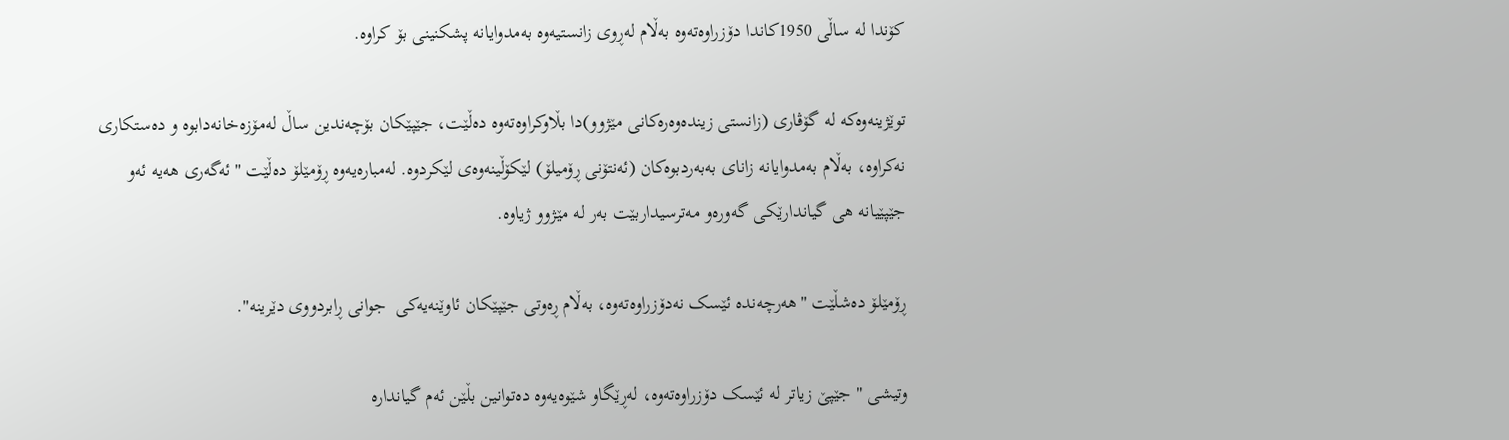کۆندا لە ساڵی 1950کاندا دۆزراوەتەوە بەڵام لەڕوی زانستیەوە بەمدوایانە پشکنینی بۆ کراوە.

توێژینەوەکە لە گۆڤاری (زانستی زیندەوەرەکانی مێژوو)دا بڵاوکراوەتەوە دەڵێت، جێپێکان بۆچەندین ساڵ لەمۆزەخانەدابوە و دەستکاری نەکراوە، بەڵام بەمدوایانە زانای بەبەردبوەکان (ئەنتۆنی ڕۆمیلۆ) لێکۆڵینەوەی لێکردوە. لەمبارەیەوە ڕۆمێلۆ دەڵێت "ئەگەری هەیە ئەو جێپێیانە هی گیاندارێکی گەورەو مەترسیداربێت بەر لە مێژوو ژیاوە.

ڕۆمێلۆ دەشڵێت "هەرچەندە ئێسک نەدۆزراوەتەوە، بەڵام ڕەوتی جێپێکان ئاوێنەیەکی  جوانی ڕابردووی دێرینە".

وتیشی " جێپێ زیاتر لە ئێسک دۆزراوەتەوە، لەڕێگاو شێوەیەوە دەتوانین بڵێن ئەم گیاندارە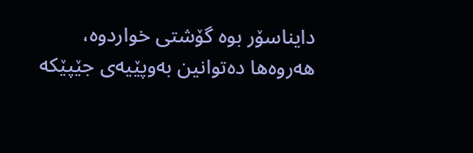دایناسۆر بوە گۆشتی خواردوە، هەروەها دەتوانین بەوپێیەی جێپێکە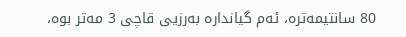80 سانتیمەترە، ئەم گیاندارە بەرزیی قاچی 3 مەتر بوە،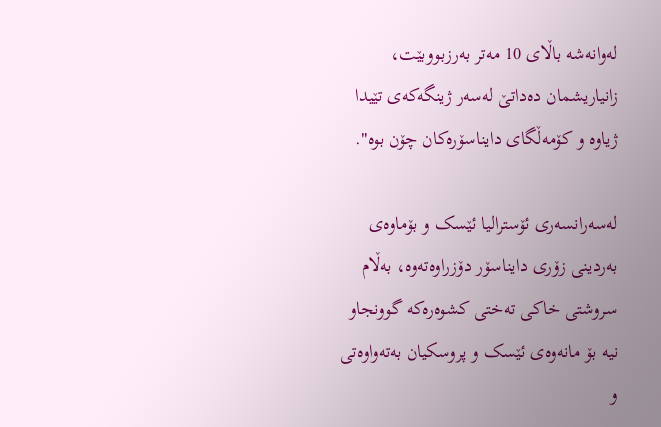لەوانەشە باڵای 10 مەتر بەرزبووبێت، زانیاریشمان دەداتێ لەسەر ژینگەکەی تێیدا ژیاوە و کۆمەڵگای دایناسۆرەکان چۆن بوە".

لەسەرانسەری ئۆسترالیا ئێسک و بۆماوەی بەردینی زۆری دایناسۆر دۆزراوەتەوە، بەڵام سروشتی خاکی تەختی کشوەرەکە گوونجاو نیە بۆ مانەوەی ئێسک و پروسکیان بەتەواوەتی و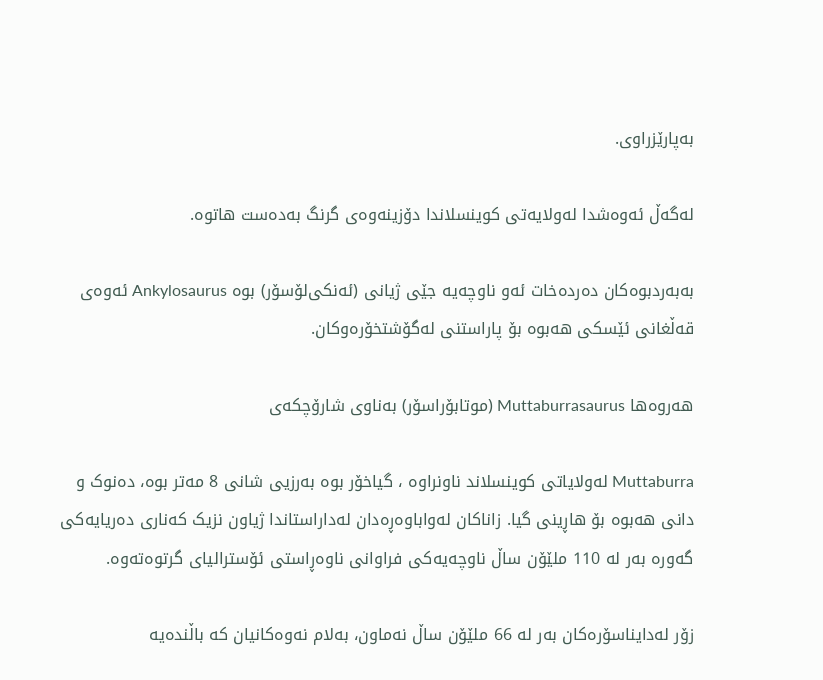بەپارێزراوی.

لەگەڵ ئەوەشدا لەولایەتی کوینسلاندا دۆزینەوەی گرنگ بەدەست هاتوە.

بەبەردبوەکان دەردەخات ئەو ناوچەیە جێی ژیانی (ئەنکی‌لۆسۆر) بوە Ankylosaurus ئەوەی قەڵغانی ئێسکی هەبوە بۆ پاراستنی لەگۆشتخۆرەوکان.

هەروەها Muttaburrasaurus (موتابۆراسۆر) بەناوی شارۆچکەی

Muttaburra لەولایاتی کوینسلاند ناونراوە ، گیاخۆر بوە بەرزیی شانی 8 مەتر بوە، دەنوک و دانی هەبوە بۆ هاڕینی گیا. زاناکان لەواباوەڕەدان لەداراستاندا ژیاون نزیک کەناری دەریایەکی گەورە بەر لە 110 ملێۆن ساڵ ناوچەیەکی فراوانی ناوەڕاستی ئۆسترالیای گرتوەتەوە.

زۆر لەدایناسۆرەکان بەر لە 66 ملێۆن ساڵ نەماون، بەلام نەوەکانیان کە باڵندەیە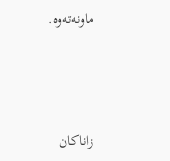ماونەتەوە.



زاناکان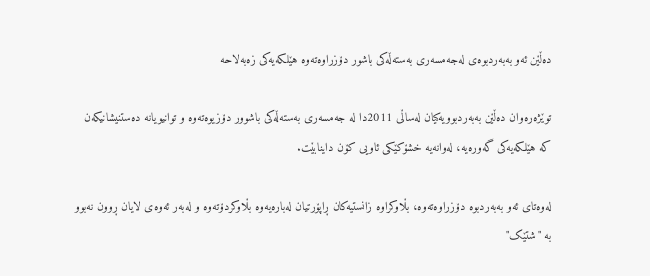دەڵێن ئەو بەبەردبوەی لەجەمسەری بەستەڵەکی باشور دۆزراوەتەوە هێلکەیەکی زەبەلاحە

توێژەرەوان دەڵێن بەبەردبوویەکیان لەساڵی 2011دا لە جەمسەری بەستەڵەکی باشوور دۆزیوەتەوە و توانیویانە دەستنیشانیکەن کە هێلکەیەکی گەورەیە، لەوانەیە خشۆکێکی ئاویی کۆن داینابێت.

لەوەتای ئەو بەبەردبوە دۆزراوەتەوە، بڵاوکراوە زانستیەکان ڕاپۆرتیان لەبارەیەوە بڵاوکردۆتەوە و لەبەر ئەوەی لایان ڕوون نەبوو بە "شتێک"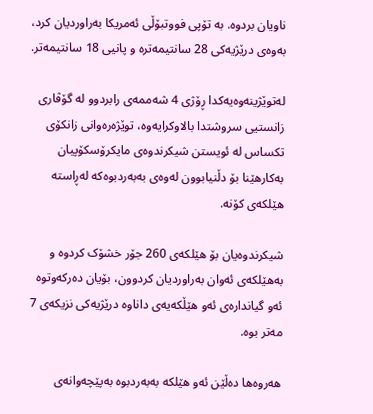ناویان بردوە. بە تۆپی فووتبۆڵی ئەمریکا بەراوردیان کرد، بەوەی درێژیەکی 28 سانتیمەترە و پانیی 18 سانتیمەتر.

لەتوێژینەوەیەکدا ڕۆژی 4 شەممەی رابردوو لە گۆڤاری زانستیی سروشتدا بالاوکرایەوە، توێژەرەوانی زانکۆی تکساس لە ئویستن شیکرندوەی مایکرۆسکۆپیان بەکارهێنا بۆ دڵنیابوون لەوەی بەبەردبوەکە لەڕاستە هێلکەی کۆنە.

شیکرندوەیان بۆ هێلکەی 260 جۆر خشۆک کردوە و بەهێلکەی ئەوان بەراوردیان کردوون، بۆیان دەرکەوتوە ئەو گیاندارەی ئەو هێڵکەیەی داناوە درێژیەکی نزیکەی 7 مەتر بوە.

هەروەها دەڵێن ئەو هێلکە بەبەردبوە بەپێچەوانەی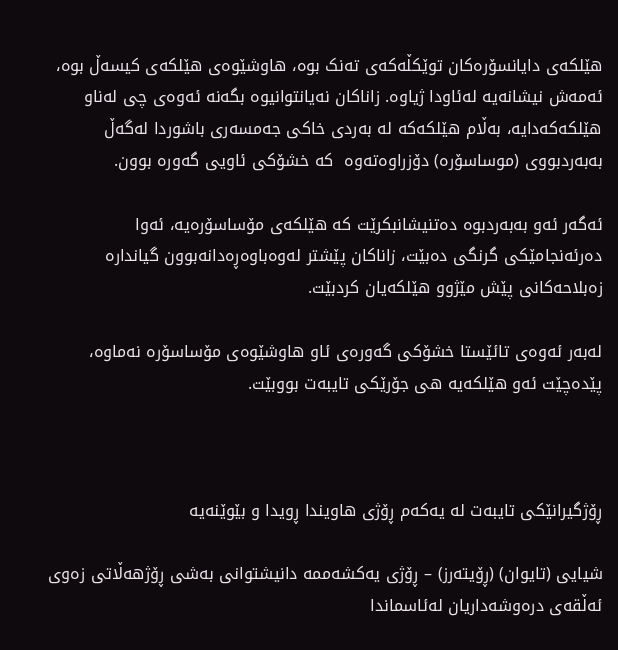هێلکەی دایانسۆرەکان توێکڵەکەی تەنک بوە، هاوشێوەی هێلکەی کیسەڵ بوە، ئەمەش نیشانەیە لەئاودا ژیاوە. زاناکان نەیانتوانیوە بگەنە ئەوەی چی لەناو هێلکەکەدایە، بەڵام هێلکەکە لە بەردی خاکی جەمسەری باشوردا لەگەڵ بەبەردبووی (موساسۆرە) دۆزراوەتەوە  کە خشۆکی ئاویی گەورە بوون.

ئەگەر ئەو بەبەردبوە دەتنیشانبکرێت کە هێلکەی مۆساسۆرەیە، ئەوا دەرئەنجامێکی گرنگی دەبێت، زاناکان پێشتر لەوەباوەڕەدانەبوون گیاندارە زەبلاحەکانی پێش مێژوو هێلکەیان کردبێت.

لەبەر ئەوەی تائێستا خشۆکی گەورەی ئاو هاوشێوەی مۆساسۆرە نەماوە، پێدەچێت ئەو هێلکەیە هی جۆرێکی تایبەت بووبێت.



ڕۆژگیرانێکی تایبەت لە یەکەم ڕۆژی هاویندا ڕویدا و بێوێنەیە

شیایی (تایوان) (ڕۆیتەرز) – ڕۆژی یەکشەممە دانیشتوانی بەشی ڕۆژهەڵاتی زەوی ئەڵقەی درەوشەداریان لەئاسماندا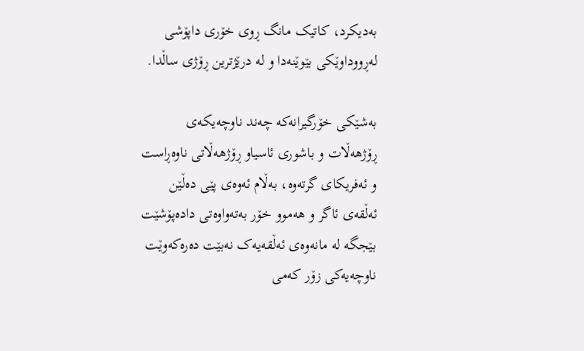بەدیکرد، کاتیک مانگ ڕوی خۆری داپۆشی لەڕووداوێکی بێوێنەدا و لە درێژترین ڕۆژی ساڵدا.

بەشێکی خۆرگیرانەکە چەند ناوچەیکەی ڕۆژهەڵات و باشوری ئاسیاو ڕۆژهەڵاتی ناوەڕاست و ئەفریکای گرتەوە، بەڵام ئەوەی پێی دەڵێن ئەڵقەی ئاگر و هەموو خۆر بەتەواوەتی دادەپۆشێت بێجگە لە مانەوەی ئەڵقەیەک نەبێت دەرەکەوێت ناوچەیەکی زۆر کەمی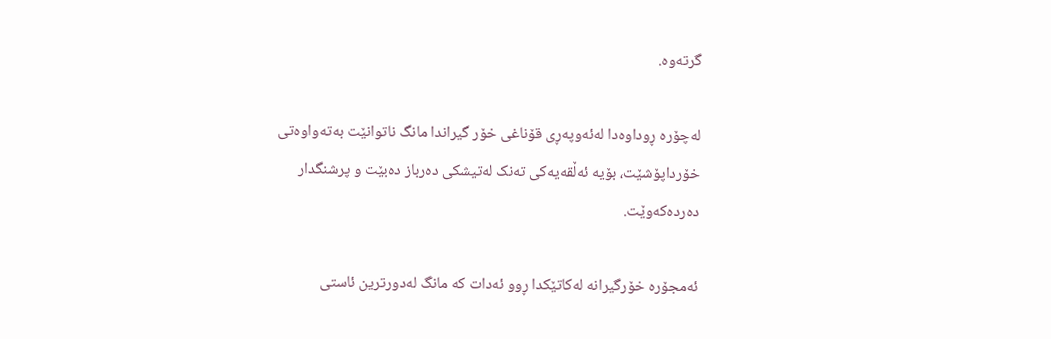گرتەوە.

لەچۆرە ڕوداوەدا لەئەوپەڕی قۆناغی خۆر گیراندا مانگ ناتوانێت بەتەواوەتی خۆرداپۆشێت، بۆیە ئەڵقەیەکی تەنک لەتیشکی دەرباز دەبێت و پرشنگدار دەردەکەوێت.

ئەمجۆرە خۆرگیرانە لەکاتێکدا ڕوو ئەدات کە مانگ لەدورترین ئاستی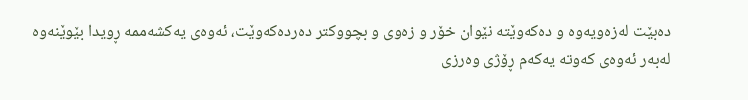دەبێت لەزەویەوە و دەکەوێتە نێوان خۆر و زەوی و بچووکتر دەردەکەوێت، ئەوەی یەکشەممە ڕویدا بێوێنەوە لەبەر ئەوەی کەوتە یەکەم ڕۆژی وەرزی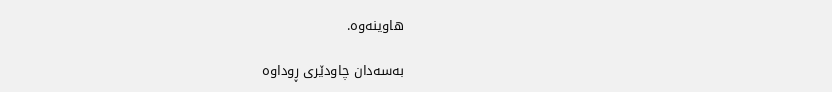هاوینەوە.

بەسەدان چاودێری ڕوداوە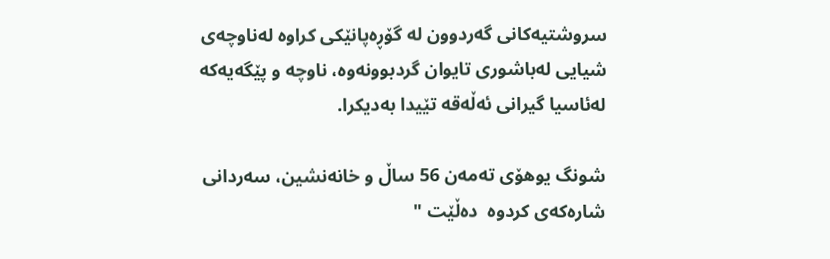سروشتیەکانی گەردوون لە گۆڕەپانێکی کراوە لەناوچەی شیایی لەباشوری تایوان گردبوونەوە، ناوچە و پێگەیەکە لەئاسیا گیرانی ئەڵەقە تێیدا بەدیکرا.

شونگ یوهۆی تەمەن 56 ساڵ و خانەنشین، سەردانی شارەکەی کردوە  دەڵێت "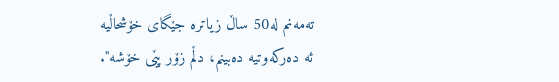تەمەنم لە50 ساڵ زیاترە جێگای خۆشحاڵیە ئە دەرکەوتیە دەبینم، دڵم زۆر پێی خۆشە".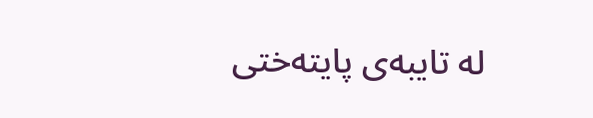لە تایبەی پایتەختی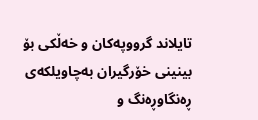تایلاند گرووپەکان و خەڵکی بۆ بینینی خۆرگیران بەچاویلکەی ڕەنگاوڕەنگ و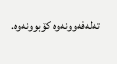تەلەفەوونەوە کۆبوونەوە.